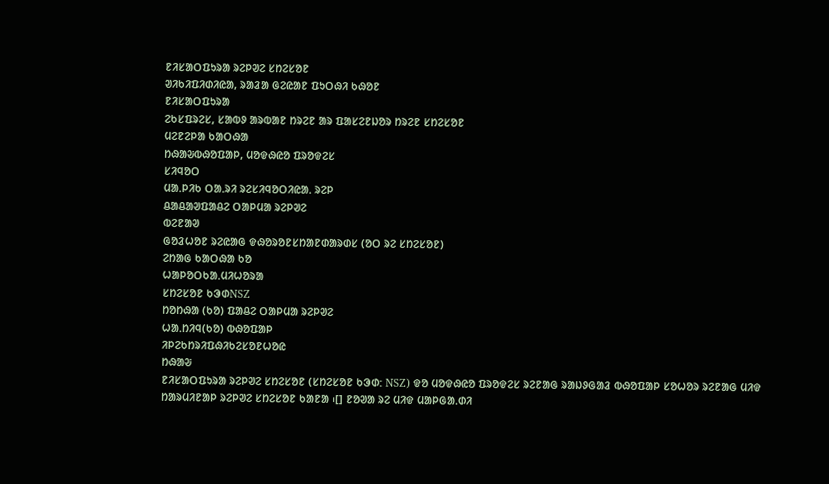ᱱᱤᱥᱟᱛᱯᱩᱨᱟ ᱨᱮᱞᱣᱮ ᱥᱴᱮᱥᱚᱱ
ᱣᱤᱠᱤᱯᱤᱰᱤᱭᱟ, ᱨᱟᱲᱟ ᱜᱮᱭᱟᱱ ᱯᱩᱛᱷᱤ ᱠᱷᱚᱱ
ᱱᱤᱥᱟᱛᱯᱩᱨᱟ
ᱮᱠᱥᱯᱨᱮᱥ, ᱥᱟᱵᱽ ᱟᱨᱵᱟᱱ ᱴᱨᱮᱱ ᱟᱨ ᱯᱟᱥᱮᱱᱡᱚᱨ ᱴᱨᱮᱱ ᱥᱴᱮᱥᱚᱱ
ᱢᱮᱱᱮᱞᱟ ᱠᱟᱛᱷᱟ
ᱴᱷᱟᱶᱵᱷᱚᱯᱟᱞ, ᱢᱚᱫᱷᱭᱚ ᱯᱨᱚᱫᱮᱥ
ᱥᱤᱧᱚᱛ
ᱢᱟᱹᱞᱤᱠ ᱛᱟᱹᱨᱤ ᱨᱮᱥᱤᱧᱚᱛᱤᱭᱟᱹ ᱨᱮᱞ
ᱪᱟᱪᱟᱣᱯᱟᱪᱮ ᱛᱟᱞᱢᱟ ᱨᱮᱞᱣᱮ
ᱵᱮᱱᱟᱣ
ᱜᱚᱲᱦᱚᱱ ᱨᱮᱭᱟᱜ ᱫᱷᱚᱨᱚᱱᱥᱴᱟᱱᱰᱟᱨᱰᱥ (ᱚᱛ ᱨᱮ ᱥᱴᱮᱥᱚᱱ)
ᱮᱴᱟᱜ ᱠᱟᱛᱷᱟ ᱠᱚ
ᱦᱟᱞᱚᱛᱠᱟᱹᱢᱤᱦᱚᱨᱟ
ᱥᱴᱮᱥᱚᱱ ᱠᱳᱰNSZ
ᱴᱚᱴᱷᱟ (ᱠᱚ) ᱯᱟᱪᱮ ᱛᱟᱞᱢᱟ ᱨᱮᱞᱣᱮ
ᱦᱟᱹᱴᱤᱧ(ᱠᱚ) ᱵᱷᱚᱯᱟᱞ
ᱤᱞᱮᱠᱴᱨᱤᱯᱷᱤᱠᱮᱥᱚᱱᱦᱚᱭ
ᱴᱷᱟᱶ
ᱱᱤᱥᱟᱛᱯᱩᱨᱟ ᱨᱮᱞᱣᱮ ᱥᱴᱮᱥᱚᱱ (ᱥᱴᱮᱥᱚᱱ ᱠᱳᱰ: NSZ) ᱫᱚ ᱢᱚᱫᱷᱭᱚ ᱯᱨᱚᱫᱮᱥ ᱨᱮᱱᱟᱜ ᱨᱟᱡᱽᱜᱟᱲ ᱵᱷᱚᱯᱟᱞ ᱥᱚᱦᱚᱨ ᱨᱮᱱᱟᱜ ᱢᱤᱫ ᱴᱟᱨᱢᱤᱱᱟᱞ ᱨᱮᱞᱣᱮ ᱥᱴᱮᱥᱚᱱ ᱠᱟᱱᱟ ᱾[] ᱱᱚᱣᱟ ᱨᱮ ᱢᱤᱫ ᱢᱟᱞᱜᱟᱹᱰᱤ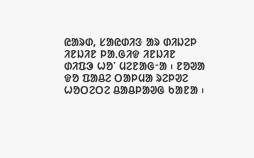ᱭᱟᱨᱰ, ᱥᱟᱭᱰᱤᱝ ᱟᱨ ᱰᱤᱡᱮᱞ ᱤᱱᱡᱤᱱ ᱞᱟᱹᱜᱤᱫ ᱤᱱᱡᱤᱱ ᱰᱤᱯᱳ ᱦᱚᱸ ᱢᱮᱱᱟᱜᱼᱟ ᱾ ᱱᱚᱣᱟ ᱫᱚ ᱯᱟᱪᱮ ᱛᱟᱞᱢᱟ ᱨᱮᱞᱣᱮ ᱦᱚᱛᱮᱛᱮ ᱪᱟᱪᱞᱟᱣᱜ ᱠᱟᱱᱟ ᱾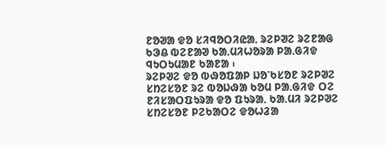ᱱᱚᱣᱟ ᱫᱚ ᱥᱤᱧᱚᱛᱤᱭᱟᱹ ᱨᱮᱞᱣᱮ ᱨᱮᱱᱟᱜ ᱠᱳᱪ ᱵᱮᱱᱟᱣ ᱠᱟᱹᱢᱤᱦᱚᱨᱟ ᱞᱟᱹᱜᱤᱫ ᱧᱩᱛᱩᱢᱟᱱ ᱠᱟᱱᱟ ᱾
ᱨᱮᱞᱣᱮ ᱫᱚ ᱵᱷᱚᱯᱟᱞ ᱡᱚᱸᱠᱥᱚᱱ ᱨᱮᱞᱣᱮ ᱥᱴᱮᱥᱚᱱ ᱨᱮ ᱵᱚᱡᱷᱟ ᱠᱚᱢ ᱞᱟᱹᱜᱤᱫ ᱛᱮ ᱱᱤᱥᱟᱛᱯᱩᱨᱟ ᱫᱚ ᱯᱩᱨᱟᱹ ᱠᱟᱹᱢᱤ ᱨᱮᱞᱣᱮ ᱥᱴᱮᱥᱚᱱ ᱞᱮᱠᱟᱛᱮ ᱫᱚᱦᱲᱟ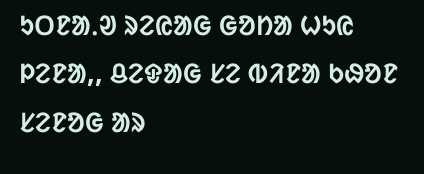ᱩᱛᱱᱟᱹᱣ ᱨᱮᱭᱟᱜ ᱜᱚᱴᱟ ᱦᱩᱭ ᱞᱮᱱᱟ,, ᱪᱮᱫᱟᱜ ᱥᱮ ᱵᱤᱱᱟ ᱠᱷᱚᱱ ᱥᱮᱱᱚᱜ ᱟᱨ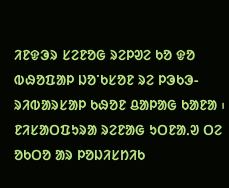ᱤᱱᱫᱳᱨ ᱥᱮᱱᱚᱜ ᱨᱮᱞᱣᱮ ᱠᱚ ᱫᱚ ᱵᱷᱚᱯᱟᱞ ᱡᱚᱸᱠᱥᱚᱱ ᱨᱮ ᱞᱳᱠᱳ-ᱨᱤᱵᱟᱨᱥᱟᱞ ᱠᱷᱚᱱ ᱪᱟᱞᱟᱜ ᱠᱟᱱᱟ ᱾ ᱱᱤᱥᱟᱛᱯᱩᱨᱟ ᱨᱮᱱᱟᱜ ᱩᱛᱱᱟᱹᱣ ᱛᱮ ᱚᱠᱛᱚ ᱟᱨ ᱞᱚᱡᱤᱥᱴᱤᱠ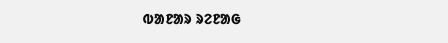ᱵᱟᱱᱟᱨ ᱨᱮᱱᱟᱜ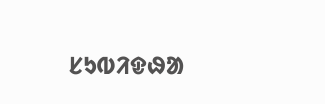ᱥᱩᱵᱤᱫᱷᱟ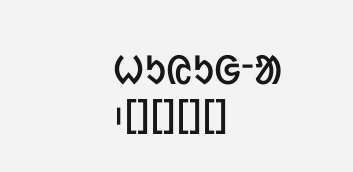ᱦᱩᱭᱩᱜᱼᱟ ᱾[][][][]